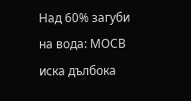Над 60% загуби на вода: МОСВ иска дълбока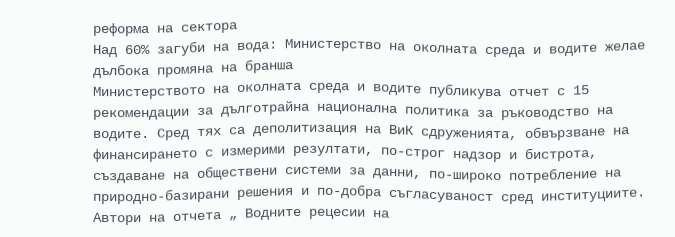реформа на сектора
Над 60% загуби на вода: Министерство на околната среда и водите желае дълбока промяна на бранша
Министерството на околната среда и водите публикува отчет с 15 рекомендации за дълготрайна национална политика за ръководство на водите. Сред тях са деполитизация на ВиК сдруженията, обвързване на финансирането с измерими резултати, по-строг надзор и бистрота, създаване на обществени системи за данни, по-широко потребление на природно-базирани решения и по-добра съгласуваност сред институциите. Автори на отчета „ Водните рецесии на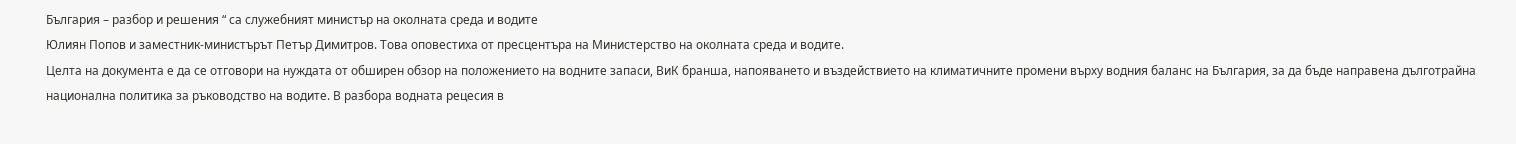България – разбор и решения “ са служебният министър на околната среда и водите
Юлиян Попов и заместник-министърът Петър Димитров. Това оповестиха от пресцентъра на Министерство на околната среда и водите.
Целта на документа е да се отговори на нуждата от обширен обзор на положението на водните запаси, ВиК бранша, напояването и въздействието на климатичните промени върху водния баланс на България, за да бъде направена дълготрайна национална политика за ръководство на водите. В разбора водната рецесия в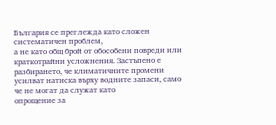България се преглежда като сложен систематичен проблем,
а не като общ брой от обособени повреди или краткотрайни усложнения. Застъпено е разбирането, че климатичните промени усилват натиска върху водните запаси, само че не могат да служат като
опрощение за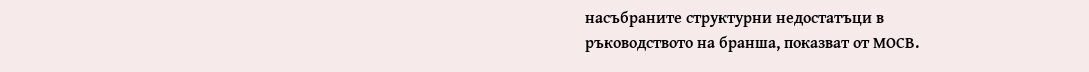насъбраните структурни недостатъци в
ръководството на бранша, показват от МОСВ.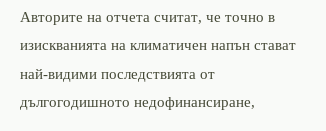Авторите на отчета считат, че точно в изискванията на климатичен напън стават най-видими последствията от дългогодишното недофинансиране,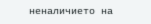неналичието на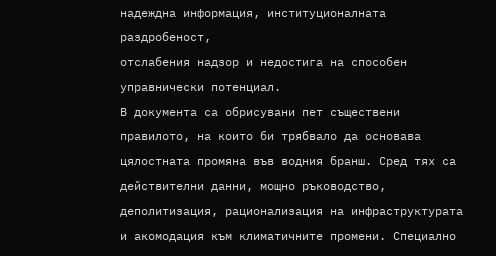надеждна информация, институционалната раздробеност,
отслабения надзор и недостига на способен управнически потенциал.
В документа са обрисувани пет съществени правилото, на които би трябвало да основава цялостната промяна във водния бранш. Сред тях са действителни данни, мощно ръководство, деполитизация, рационализация на инфраструктурата и акомодация към климатичните промени. Специално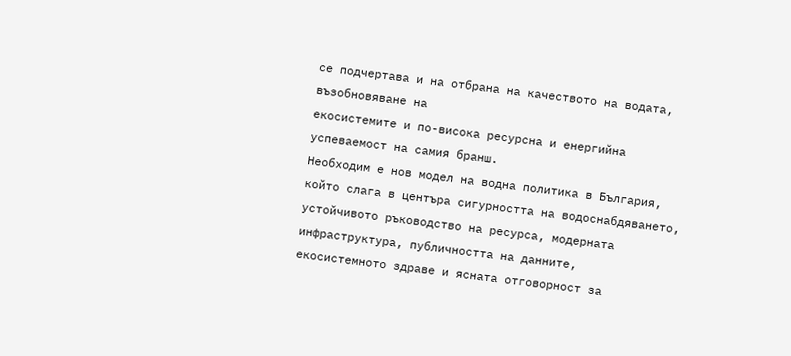се подчертава и на отбрана на качеството на водата, възобновяване на
екосистемите и по-висока ресурсна и енергийна успеваемост на самия бранш.
Необходим е нов модел на водна политика в България, който слага в центъра сигурността на водоснабдяването, устойчивото ръководство на ресурса, модерната инфраструктура, публичността на данните,
екосистемното здраве и ясната отговорност за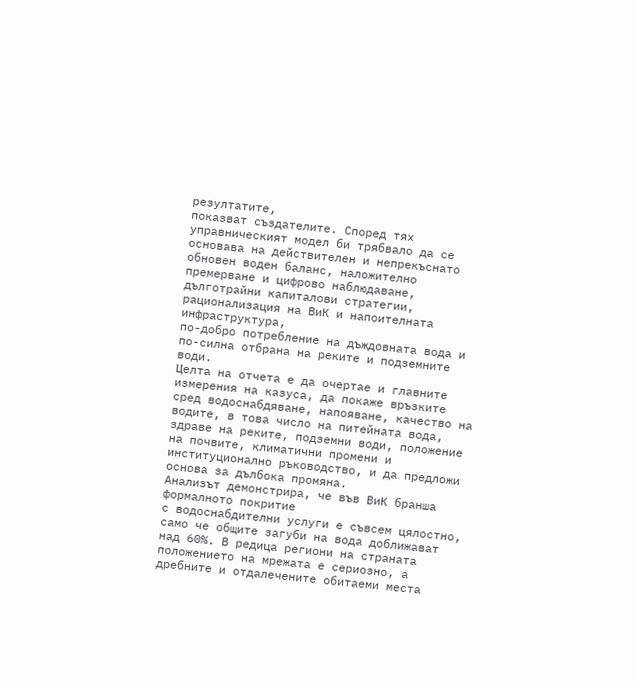резултатите,
показват създателите. Според тях управническият модел би трябвало да се основава на действителен и непрекъснато обновен воден баланс, наложително премерване и цифрово наблюдаване, дълготрайни капиталови стратегии, рационализация на ВиК и напоителната инфраструктура,
по-добро потребление на дъждовната вода и по-силна отбрана на реките и подземните води.
Целта на отчета е да очертае и главните измерения на казуса, да покаже връзките сред водоснабдяване, напояване, качество на водите, в това число на питейната вода, здраве на реките, подземни води, положение на почвите, климатични промени и институционално ръководство, и да предложи основа за дълбока промяна.
Анализът демонстрира, че във ВиК бранша формалното покритие
с водоснабдителни услуги е съвсем цялостно, само че общите загуби на вода доближават над 60%. В редица региони на страната положението на мрежата е сериозно, а дребните и отдалечените обитаеми места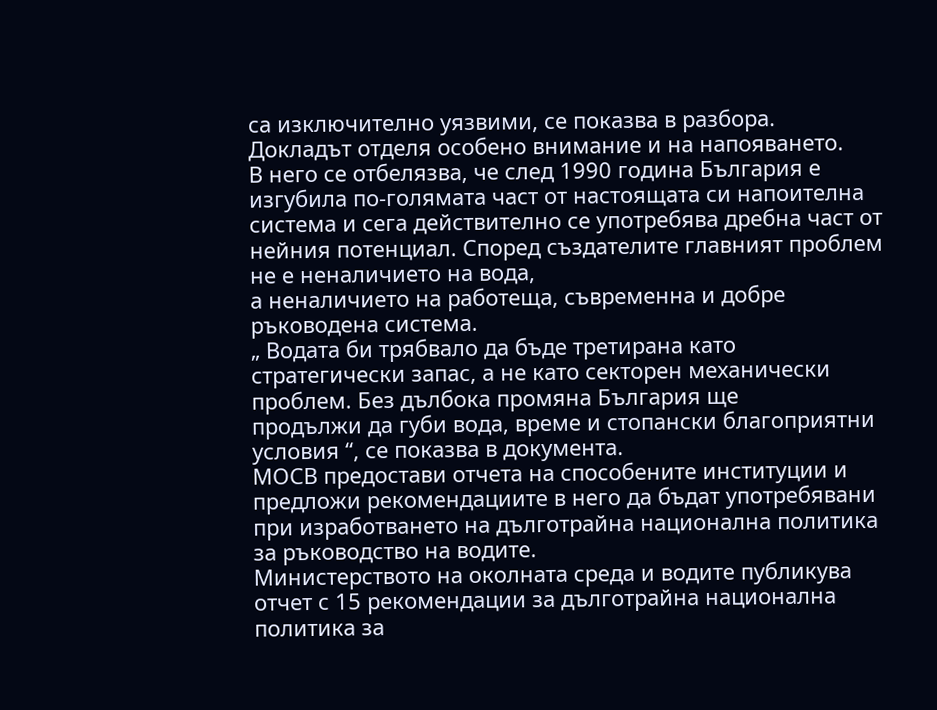са изключително уязвими, се показва в разбора.
Докладът отделя особено внимание и на напояването.
В него се отбелязва, че след 1990 година България е изгубила по-голямата част от настоящата си напоителна система и сега действително се употребява дребна част от нейния потенциал. Според създателите главният проблем не е неналичието на вода,
а неналичието на работеща, съвременна и добре ръководена система.
„ Водата би трябвало да бъде третирана като стратегически запас, а не като секторен механически проблем. Без дълбока промяна България ще
продължи да губи вода, време и стопански благоприятни условия “, се показва в документа.
МОСВ предостави отчета на способените институции и предложи рекомендациите в него да бъдат употребявани при изработването на дълготрайна национална политика за ръководство на водите.
Министерството на околната среда и водите публикува отчет с 15 рекомендации за дълготрайна национална политика за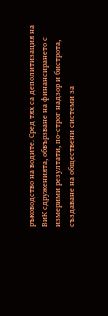ръководство на водите. Сред тях са деполитизация на ВиК сдруженията, обвързване на финансирането с измерими резултати, по-строг надзор и бистрота, създаване на обществени системи за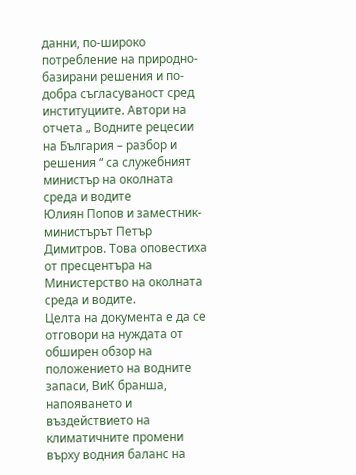данни, по-широко потребление на природно-базирани решения и по-добра съгласуваност сред институциите. Автори на отчета „ Водните рецесии на България – разбор и решения “ са служебният министър на околната среда и водите
Юлиян Попов и заместник-министърът Петър Димитров. Това оповестиха от пресцентъра на Министерство на околната среда и водите.
Целта на документа е да се отговори на нуждата от обширен обзор на положението на водните запаси, ВиК бранша, напояването и въздействието на климатичните промени върху водния баланс на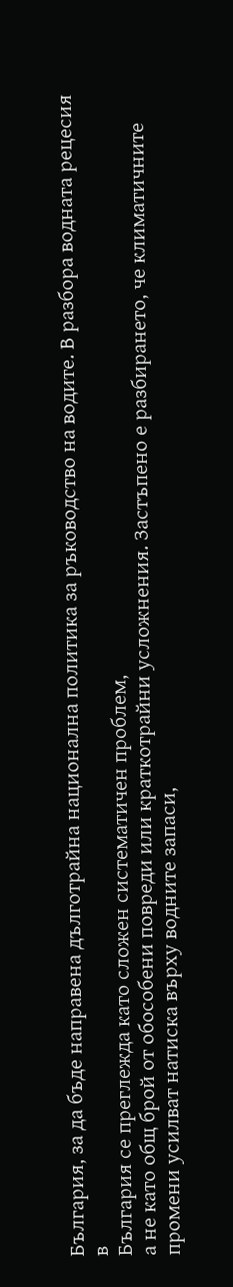България, за да бъде направена дълготрайна национална политика за ръководство на водите. В разбора водната рецесия в
България се преглежда като сложен систематичен проблем,
а не като общ брой от обособени повреди или краткотрайни усложнения. Застъпено е разбирането, че климатичните промени усилват натиска върху водните запаси,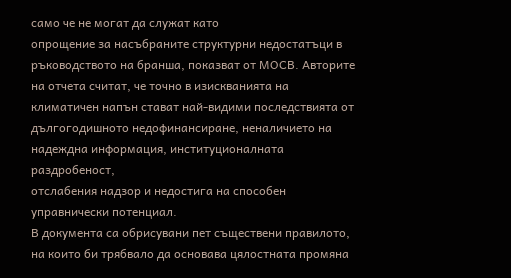само че не могат да служат като
опрощение за насъбраните структурни недостатъци в
ръководството на бранша, показват от МОСВ. Авторите на отчета считат, че точно в изискванията на климатичен напън стават най-видими последствията от дългогодишното недофинансиране, неналичието на надеждна информация, институционалната раздробеност,
отслабения надзор и недостига на способен управнически потенциал.
В документа са обрисувани пет съществени правилото, на които би трябвало да основава цялостната промяна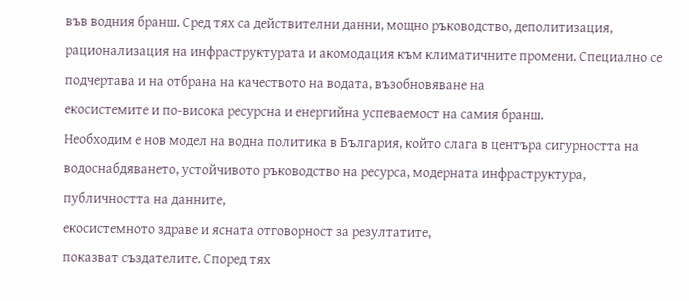във водния бранш. Сред тях са действителни данни, мощно ръководство, деполитизация, рационализация на инфраструктурата и акомодация към климатичните промени. Специално се подчертава и на отбрана на качеството на водата, възобновяване на
екосистемите и по-висока ресурсна и енергийна успеваемост на самия бранш.
Необходим е нов модел на водна политика в България, който слага в центъра сигурността на водоснабдяването, устойчивото ръководство на ресурса, модерната инфраструктура, публичността на данните,
екосистемното здраве и ясната отговорност за резултатите,
показват създателите. Според тях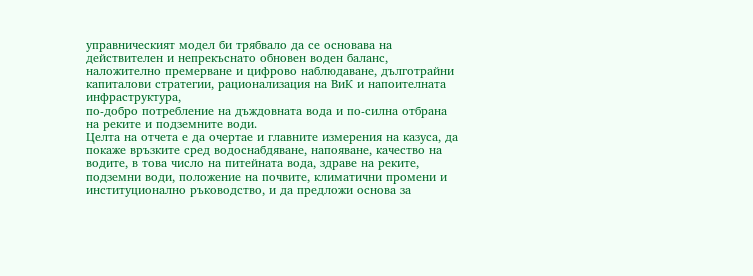управническият модел би трябвало да се основава на действителен и непрекъснато обновен воден баланс, наложително премерване и цифрово наблюдаване, дълготрайни капиталови стратегии, рационализация на ВиК и напоителната инфраструктура,
по-добро потребление на дъждовната вода и по-силна отбрана на реките и подземните води.
Целта на отчета е да очертае и главните измерения на казуса, да покаже връзките сред водоснабдяване, напояване, качество на водите, в това число на питейната вода, здраве на реките, подземни води, положение на почвите, климатични промени и институционално ръководство, и да предложи основа за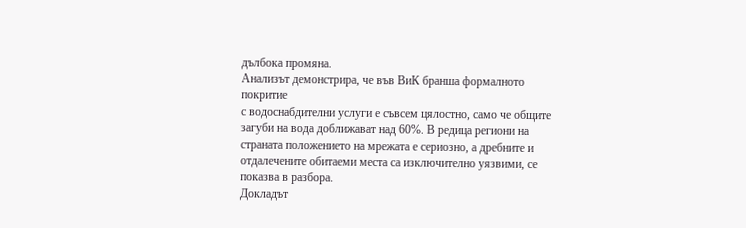дълбока промяна.
Анализът демонстрира, че във ВиК бранша формалното покритие
с водоснабдителни услуги е съвсем цялостно, само че общите загуби на вода доближават над 60%. В редица региони на страната положението на мрежата е сериозно, а дребните и отдалечените обитаеми места са изключително уязвими, се показва в разбора.
Докладът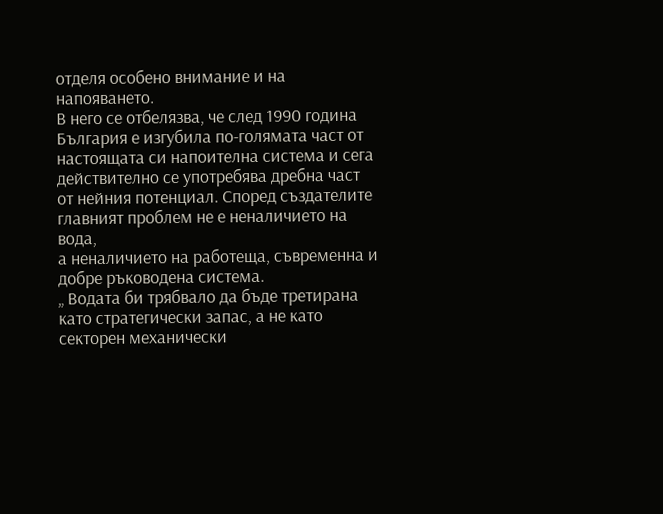отделя особено внимание и на напояването.
В него се отбелязва, че след 1990 година България е изгубила по-голямата част от настоящата си напоителна система и сега действително се употребява дребна част от нейния потенциал. Според създателите главният проблем не е неналичието на вода,
а неналичието на работеща, съвременна и добре ръководена система.
„ Водата би трябвало да бъде третирана като стратегически запас, а не като секторен механически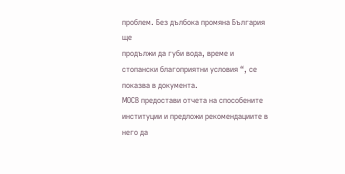проблем. Без дълбока промяна България ще
продължи да губи вода, време и стопански благоприятни условия “, се показва в документа.
МОСВ предостави отчета на способените институции и предложи рекомендациите в него да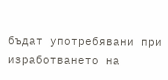бъдат употребявани при изработването на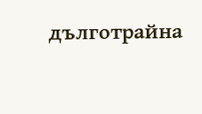дълготрайна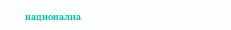национална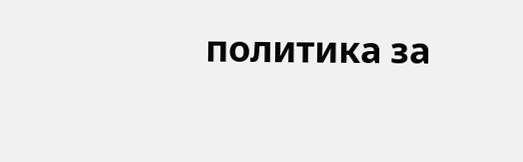политика за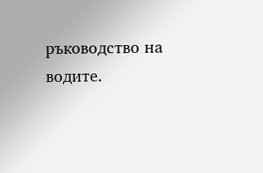ръководство на водите.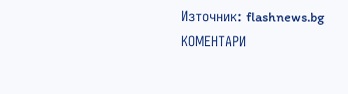Източник: flashnews.bg
КОМЕНТАРИ